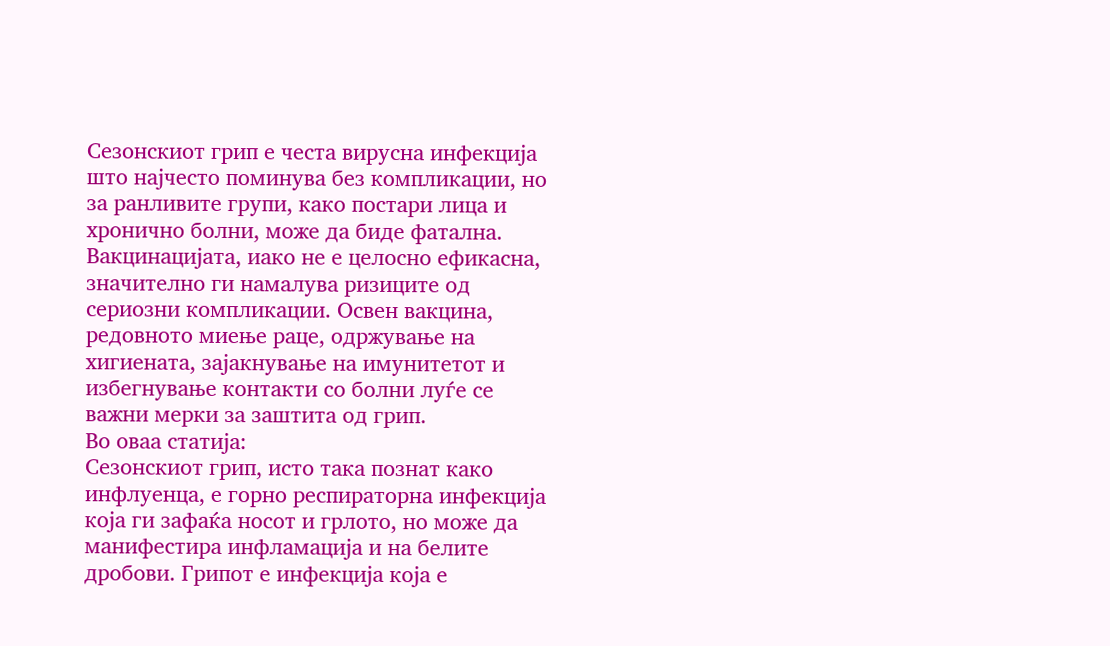Сезонскиот грип е честа вирусна инфекција што најчесто поминува без компликации, но за ранливите групи, како постари лица и хронично болни, може да биде фатална. Вакцинацијата, иако не е целосно ефикасна, значително ги намалува ризиците од сериозни компликации. Освен вакцина, редовното миење раце, одржување на хигиената, зајакнување на имунитетот и избегнување контакти со болни луѓе се важни мерки за заштита од грип.
Во оваа статија:
Сезонскиот грип, исто така познат како инфлуенца, е горно респираторна инфекција која ги зафаќа носот и грлото, но може да манифестира инфламација и на белите дробови. Грипот е инфекција која е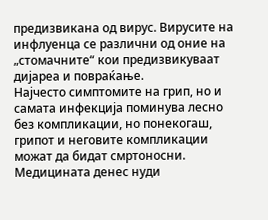предизвикана од вирус. Вирусите на инфлуенца се различни од оние на „стомачните“ кои предизвикуваат дијареа и повраќање.
Најчесто симптомите на грип, но и самата инфекција поминува лесно без компликации, но понекогаш, грипот и неговите компликации можат да бидат смртоносни. Медицината денес нуди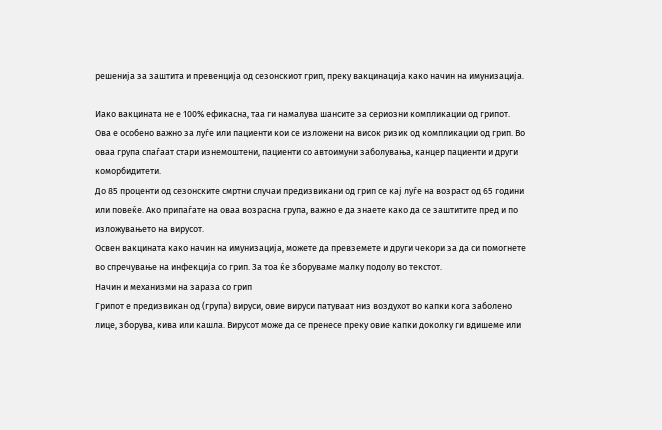решенија за заштита и превенција од сезонскиот грип, преку вакцинација како начин на имунизација.

Иако вакцината не е 100% ефикасна, таа ги намалува шансите за сериозни компликации од грипот. Ова е особено важно за луѓе или пациенти кои се изложени на висок ризик од компликации од грип. Во оваа група спаѓаат стари изнемоштени, пациенти со автоимуни заболувања, канцер пациенти и други коморбидитети.
До 85 проценти од сезонските смртни случаи предизвикани од грип се кај луѓе на возраст од 65 години или повеќе. Ако припаѓате на оваа возрасна група, важно е да знаете како да се заштитите пред и по изложувањето на вирусот.
Освен вакцината како начин на имунизација, можете да превземете и други чекори за да си помогнете во спречување на инфекција со грип. За тоа ќе зборуваме малку подолу во текстот.
Начин и механизми на зараза со грип
Грипот е предизвикан од (група) вируси, oвие вируси патуваат низ воздухот во капки кога заболено лице, зборува, кива или кашла. Вирусот може да се пренесе преку овие капки доколку ги вдишеме или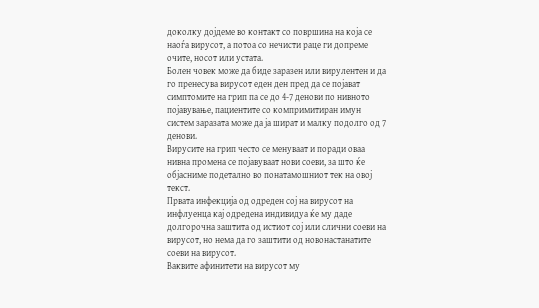доколку дојдеме во контакт со површина на која се наоѓа вирусот, а потоа со нечисти раце ги допреме очите, носот или устата.
Болен човек може да биде заразен или вирулентен и да го пренесува вирусот еден ден пред да се појават симптомите на грип па се до 4-7 денови по нивното појавување, пациентите со компримитиран имун систем заразата може да ја шират и малку подолго од 7 денови.
Вирусите на грип често се менуваат и поради оваа нивна промена се појавуваат нови соеви, за што ќе објасниме подетално во понатамошниот тек на овој текст.
Првата инфекција од одреден сој на вирусот на инфлуенца кај одредена индивидуа ќе му даде долгорочна заштита од истиот сој или слични соеви на вирусот, но нема да го заштити од новонастанатите соеви на вирусот.
Ваквите афинитети на вирусот му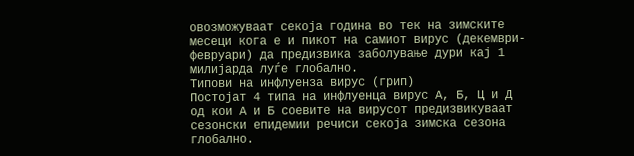овозможуваат секоја година во тек на зимските месеци кога е и пикот на самиот вирус (декември-февруари) да предизвика заболување дури кај 1 милијарда луѓе глобално.
Типови на инфлуенза вирус (грип)
Постојат 4 типа на инфлуенца вирус А, Б, Ц и Д од кои А и Б соевите на вирусот предизвикуваат сезонски епидемии речиси секоја зимска сезона глобално.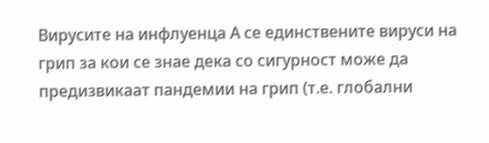Вирусите на инфлуенца А се единствените вируси на грип за кои се знае дека со сигурност може да предизвикаат пандемии на грип (т.е. глобални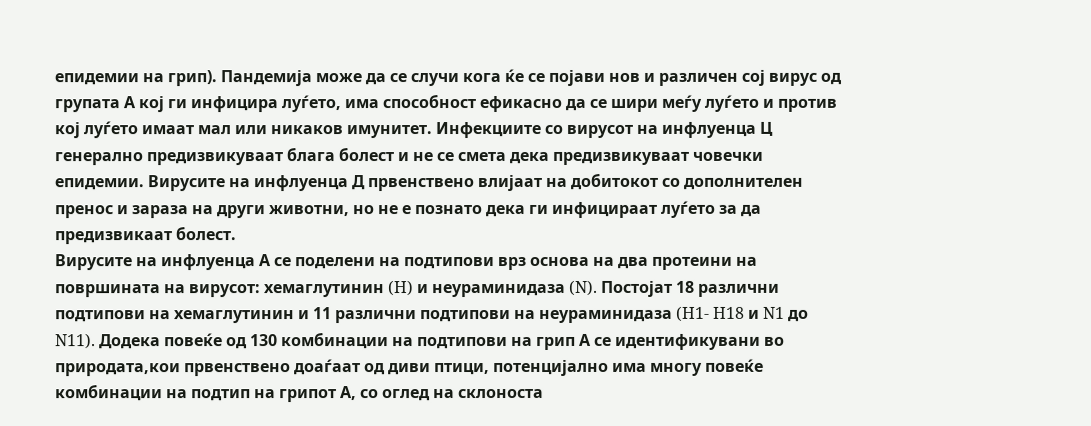епидемии на грип). Пандемија може да се случи кога ќе се појави нов и различен сој вирус од групата А кој ги инфицира луѓето, има способност ефикасно да се шири меѓу луѓето и против кој луѓето имаат мал или никаков имунитет. Инфекциите со вирусот на инфлуенца Ц генерално предизвикуваат блага болест и не се смета дека предизвикуваат човечки епидемии. Вирусите на инфлуенца Д првенствено влијаат на добитокот со дополнителен пренос и зараза на други животни, но не е познато дека ги инфицираат луѓето за да предизвикаат болест.
Вирусите на инфлуенца А се поделени на подтипови врз основа на два протеини на површината на вирусот: хемаглутинин (H) и неураминидаза (N). Постојат 18 различни подтипови на хемаглутинин и 11 различни подтипови на неураминидаза (H1- H18 и N1 до N11). Додека повеќе од 130 комбинации на подтипови на грип А се идентификувани во природата,кои првенствено доаѓаат од диви птици, потенцијално има многу повеќе комбинации на подтип на грипот А, со оглед на склоноста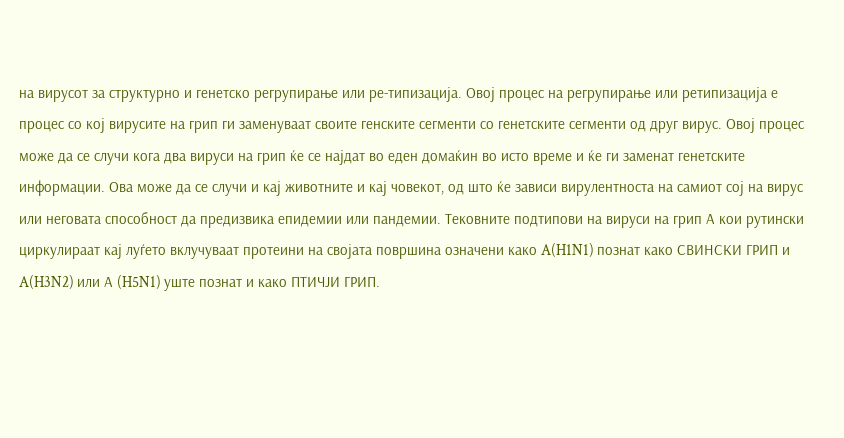на вирусот за структурно и генетско регрупирање или ре-типизација. Овој процес на регрупирање или ретипизација е процес со кој вирусите на грип ги заменуваат своите генските сегменти со генетските сегменти од друг вирус. Овој процес може да се случи кога два вируси на грип ќе се најдат во еден домаќин во исто време и ќе ги заменат генетските информации. Ова може да се случи и кај животните и кај човекот, од што ќе зависи вирулентноста на самиот сој на вирус или неговата способност да предизвика епидемии или пандемии. Тековните подтипови на вируси на грип А кои рутински циркулираат кај луѓето вклучуваат протеини на својата површина означени како A(H1N1) познат како СВИНСКИ ГРИП и A(H3N2) или А (H5N1) уште познат и како ПТИЧЈИ ГРИП.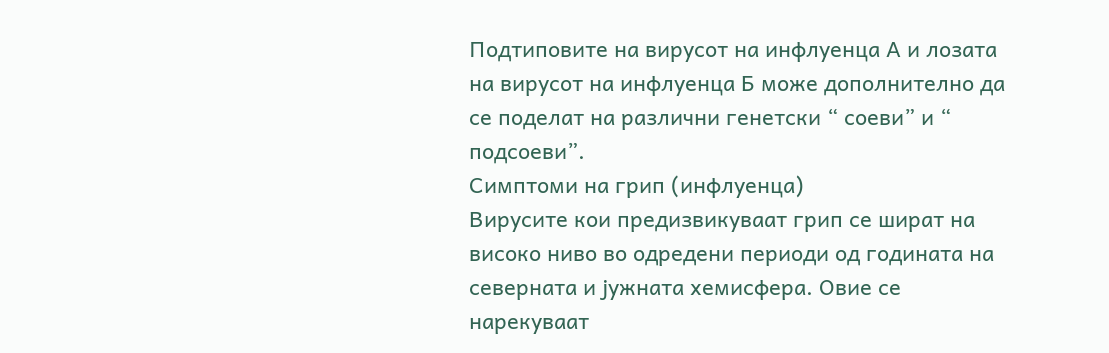Подтиповите на вирусот на инфлуенца А и лозата на вирусот на инфлуенца Б може дополнително да се поделат на различни генетски “ соеви” и “ подсоеви”.
Симптоми на грип (инфлуенца)
Вирусите кои предизвикуваат грип се шират на високо ниво во одредени периоди од годината на северната и јужната хемисфера. Овие се нарекуваат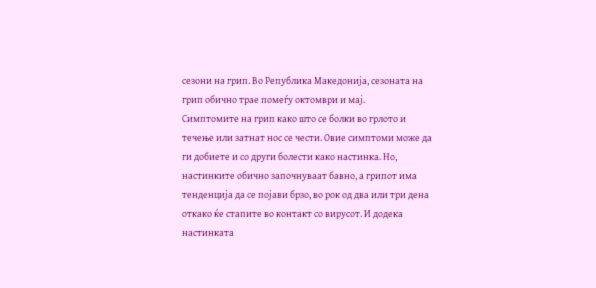сезони на грип. Во Република Македонија, сезоната на грип обично трае помеѓу октомври и мај.
Симптомите на грип како што се болки во грлото и течење или затнат нос се чести. Овие симптоми може да ги добиете и со други болести како настинка. Но, настинките обично започнуваат бавно, а грипот има тенденција да се појави брзо, во рок од два или три дена откако ќе стапите во контакт со вирусот. И додека настинката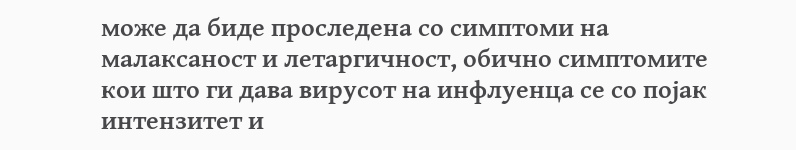може да биде проследена со симптоми на малаксаност и летаргичност, обично симптомите кои што ги дава вирусот на инфлуенца се со појак интензитет и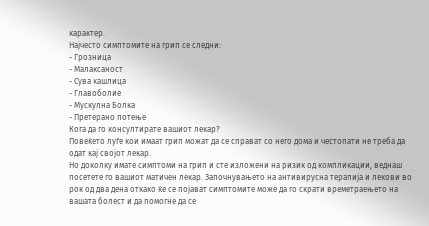карактер.
Најчесто симптомите на грип се следни:
- Грозница
- Малаксаност
- Сува кашлица
- Главоболие
- Мускулна Болка
- Претерано потење
Кога да го консултирате вашиот лекар?
Повеќето луѓе кои имаат грип можат да се справат со него дома и честопати не треба да одат кај својот лекар.
Но доколку имате симптоми на грип и сте изложени на ризик од компликации, веднаш посетете го вашиот матичен лекар. Започнувањето на антивирусна терапија и лекови во рок од два дена откако ќе се појават симптомите може да го скрати времетраењето на вашата болест и да помогне да се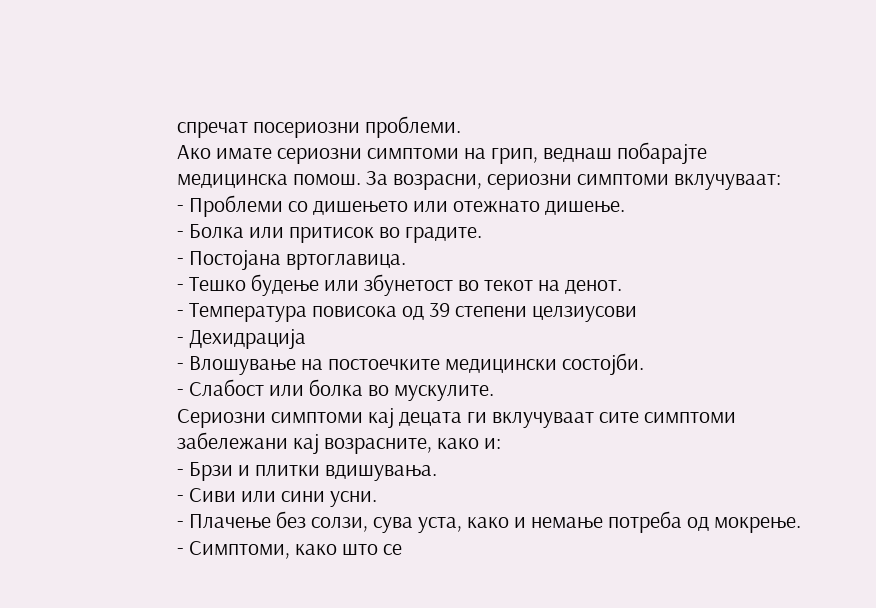спречат посериозни проблеми.
Ако имате сериозни симптоми на грип, веднаш побарајте медицинска помош. За возрасни, сериозни симптоми вклучуваат:
- Проблеми со дишењето или отежнато дишење.
- Болка или притисок во градите.
- Постојана вртоглавица.
- Тешко будење или збунетост во текот на денот.
- Температура повисока од 39 степени целзиусови
- Дехидрација
- Влошување на постоечките медицински состојби.
- Слабост или болка во мускулите.
Сериозни симптоми кај децата ги вклучуваат сите симптоми забележани кај возрасните, како и:
- Брзи и плитки вдишувања.
- Сиви или сини усни.
- Плачење без солзи, сува уста, како и немање потреба од мокрење.
- Симптоми, како што се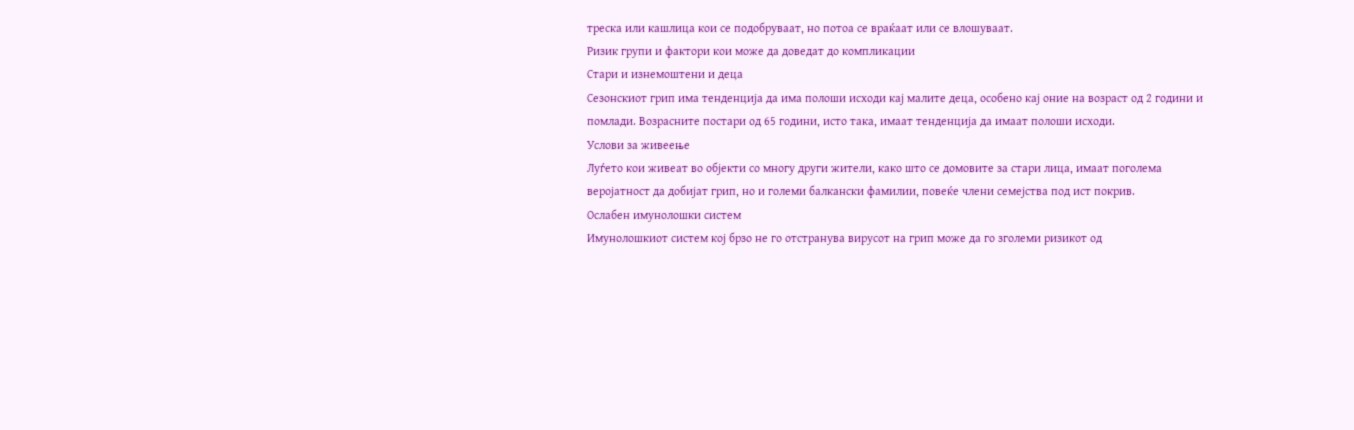треска или кашлица кои се подобруваат, но потоа се враќаат или се влошуваат.
Ризик групи и фактори кои може да доведат до компликации
Стари и изнемоштени и деца
Сезонскиот грип има тенденција да има полоши исходи кај малите деца, особено кај оние на возраст од 2 години и помлади. Возрасните постари од 65 години, исто така, имаат тенденција да имаат полоши исходи.
Услови за живеење
Луѓето кои живеат во објекти со многу други жители, како што се домовите за стари лица, имаат поголема веројатност да добијат грип, но и големи балкански фамилии, повеќе члени семејства под ист покрив.
Ослабен имунолошки систем
Имунолошкиот систем кој брзо не го отстранува вирусот на грип може да го зголеми ризикот од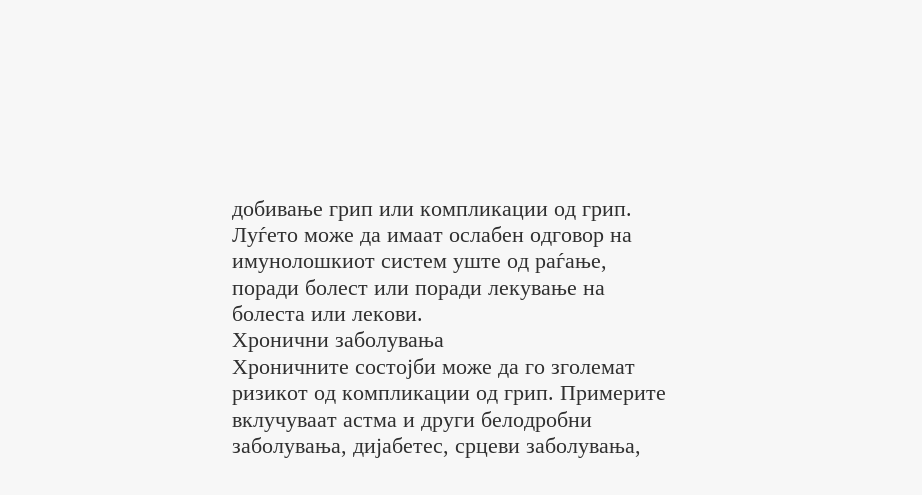добивање грип или компликации од грип. Луѓето може да имаат ослабен одговор на имунолошкиот систем уште од раѓање, поради болест или поради лекување на болеста или лекови.
Хронични заболувања
Хроничните состојби може да го зголемат ризикот од компликации од грип. Примерите вклучуваат астма и други белодробни заболувања, дијабетес, срцеви заболувања,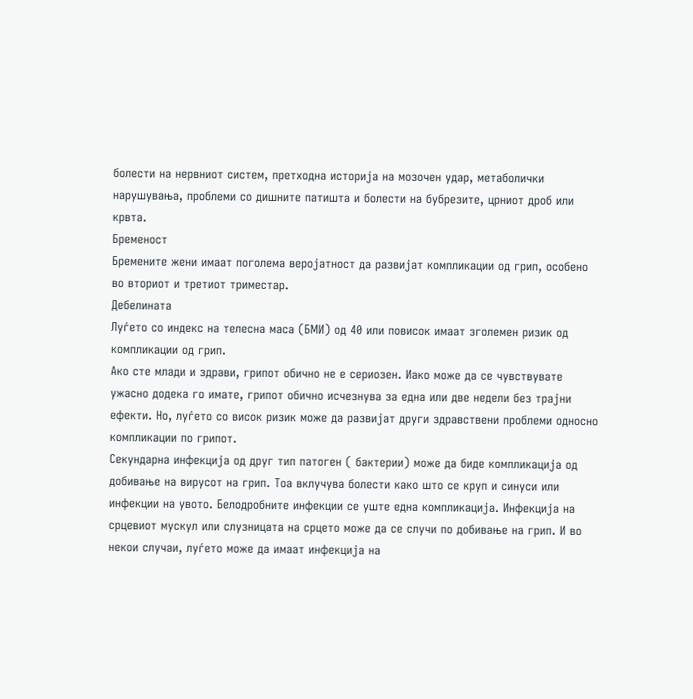болести на нервниот систем, претходна историја на мозочен удар, метаболички нарушувања, проблеми со дишните патишта и болести на бубрезите, црниот дроб или крвта.
Бременост
Бремените жени имаат поголема веројатност да развијат компликации од грип, особено во вториот и третиот триместар.
Дебелината
Луѓето со индекс на телесна маса (БМИ) од 40 или повисок имаат зголемен ризик од компликации од грип.
Ако сте млади и здрави, грипот обично не е сериозен. Иако може да се чувствувате ужасно додека го имате, грипот обично исчезнува за една или две недели без трајни ефекти. Но, луѓето со висок ризик може да развијат други здравствени проблеми односно компликации по грипот.
Секундарна инфекција од друг тип патоген ( бактерии) може да биде компликација од добивање на вирусот на грип. Тоа вклучува болести како што се круп и синуси или инфекции на увото. Белодробните инфекции се уште една компликација. Инфекција на срцевиот мускул или слузницата на срцето може да се случи по добивање на грип. И во некои случаи, луѓето може да имаат инфекција на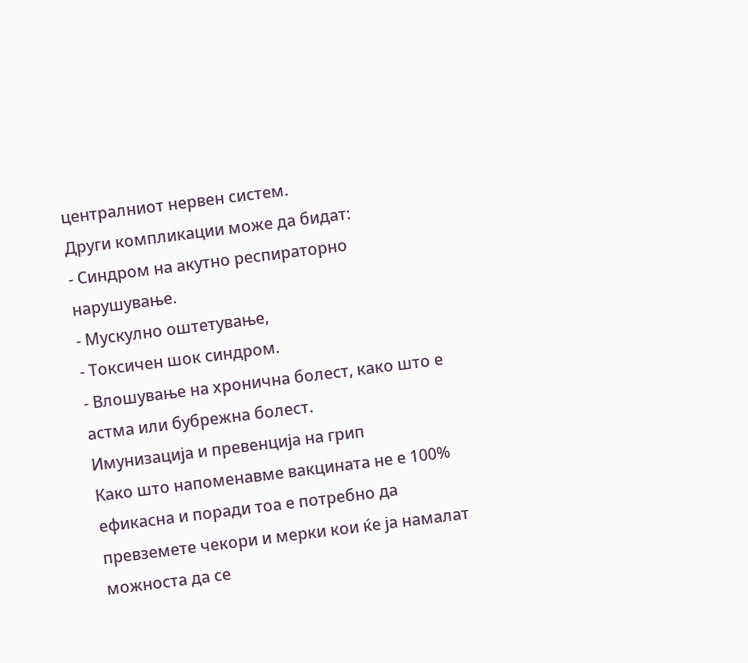централниот нервен систем.
Други компликации може да бидат:
- Синдром на акутно респираторно нарушување.
- Мускулно оштетување,
- Токсичен шок синдром.
- Влошување на хронична болест, како што е астма или бубрежна болест.
Имунизација и превенција на грип
Како што напоменавме вакцината не е 100% ефикасна и поради тоа е потребно да превземете чекори и мерки кои ќе ја намалат можноста да се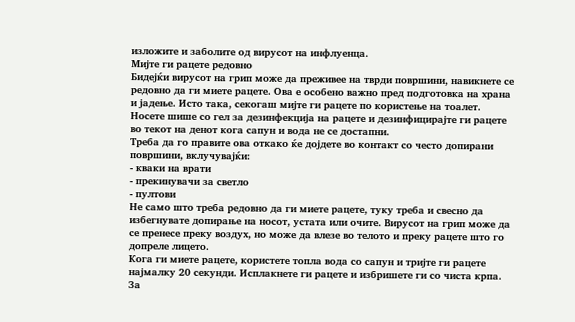изложите и заболите од вирусот на инфлуенца.
Мијте ги рацете редовно
Бидејќи вирусот на грип може да преживее на тврди површини, навикнете се редовно да ги миете рацете. Ова е особено важно пред подготовка на храна и јадење. Исто така, секогаш мијте ги рацете по користење на тоалет.
Носете шише со гел за дезинфекција на рацете и дезинфицирајте ги рацете во текот на денот кога сапун и вода не се достапни.
Треба да го правите ова откако ќе дојдете во контакт со често допирани површини, вклучувајќи:
- кваки на врати
- прекинувачи за светло
- пултови
Не само што треба редовно да ги миете рацете, туку треба и свесно да избегнувате допирање на носот, устата или очите. Вирусот на грип може да се пренесе преку воздух, но може да влезе во телото и преку рацете што го допреле лицето.
Кога ги миете рацете, користете топла вода со сапун и тријте ги рацете најмалку 20 секунди. Исплакнете ги рацете и избришете ги со чиста крпа.
За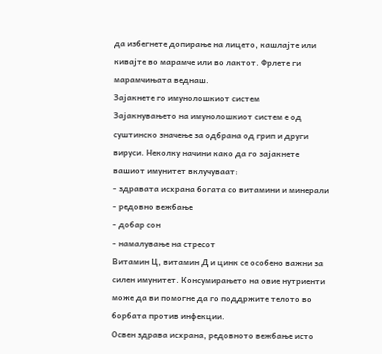да избегнете допирање на лицето, кашлајте или кивајте во марамче или во лактот. Фрлете ги марамчињата веднаш.
Зајакнете го имунолошкиот систем
Зајакнувањето на имунолошкиот систем е од суштинско значење за одбрана од грип и други вируси. Неколку начини како да го зајакнете вашиот имунитет вклучуваат:
- здравата исхрана богата со витамини и минерали
- редовно вежбање
- добар сон
- намалување на стресот
Витамин Ц, витамин Д и цинк се особено важни за силен имунитет. Консумирањето на овие нутриенти може да ви помогне да го поддржите телото во борбата против инфекции.
Освен здрава исхрана, редовното вежбање исто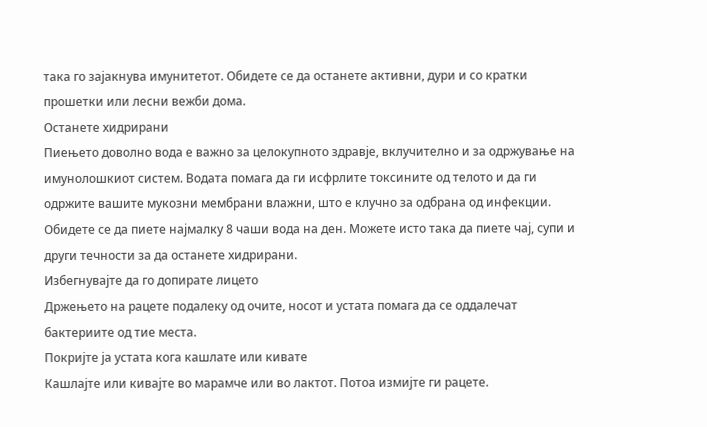така го зајакнува имунитетот. Обидете се да останете активни, дури и со кратки прошетки или лесни вежби дома.
Останете хидрирани
Пиењето доволно вода е важно за целокупното здравје, вклучително и за одржување на имунолошкиот систем. Водата помага да ги исфрлите токсините од телото и да ги одржите вашите мукозни мембрани влажни, што е клучно за одбрана од инфекции.
Обидете се да пиете најмалку 8 чаши вода на ден. Можете исто така да пиете чај, супи и други течности за да останете хидрирани.
Избегнувајте да го допирате лицето
Држењето на рацете подалеку од очите, носот и устата помага да се оддалечат бактериите од тие места.
Покријте ја устата кога кашлате или кивате
Кашлајте или кивајте во марамче или во лактот. Потоа измијте ги рацете.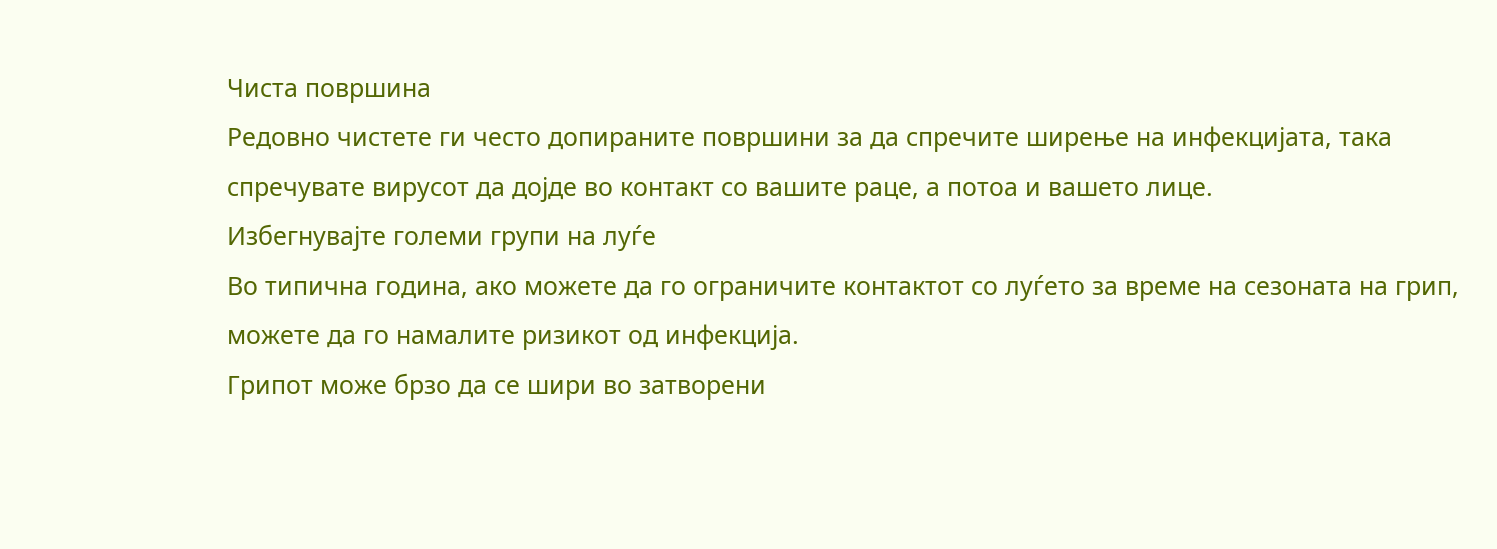Чиста површина
Редовно чистете ги често допираните површини за да спречите ширење на инфекцијата, така спречувате вирусот да дојде во контакт со вашите раце, а потоа и вашето лице.
Избегнувајте големи групи на луѓе
Во типична година, ако можете да го ограничите контактот со луѓето за време на сезоната на грип, можете да го намалите ризикот од инфекција.
Грипот може брзо да се шири во затворени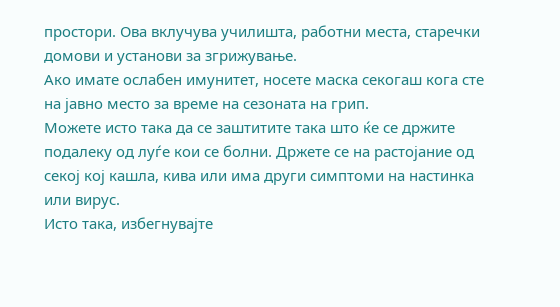простори. Ова вклучува училишта, работни места, старечки домови и установи за згрижување.
Ако имате ослабен имунитет, носете маска секогаш кога сте на јавно место за време на сезоната на грип.
Можете исто така да се заштитите така што ќе се држите подалеку од луѓе кои се болни. Држете се на растојание од секој кој кашла, кива или има други симптоми на настинка или вирус.
Исто така, избегнувајте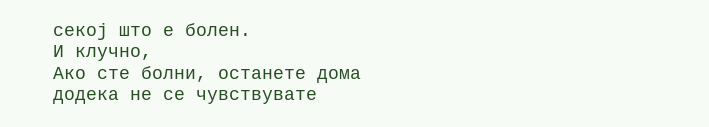секој што е болен.
И клучно,
Ако сте болни, останете дома додека не се чувствувате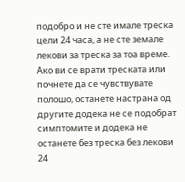подобро и не сте имале треска цели 24 часа, а не сте земале лекови за треска за тоа време. Ако ви се врати треската или почнете да се чувствувате полошо, останете настрана од другите додека не се подобрат симптомите и додека не останете без треска без лекови 24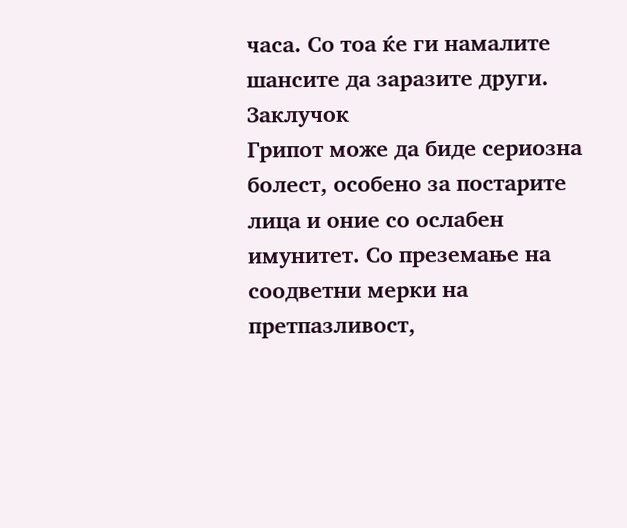часа. Со тоа ќе ги намалите шансите да заразите други.
Заклучок
Грипот може да биде сериозна болест, особено за постарите лица и оние со ослабен имунитет. Со преземање на соодветни мерки на претпазливост,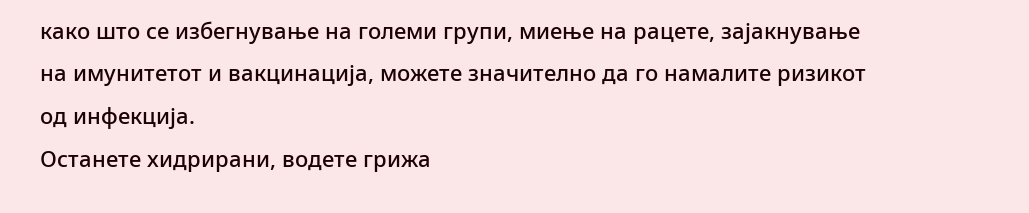како што се избегнување на големи групи, миење на рацете, зајакнување на имунитетот и вакцинација, можете значително да го намалите ризикот од инфекција.
Останете хидрирани, водете грижа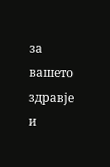за вашето здравје и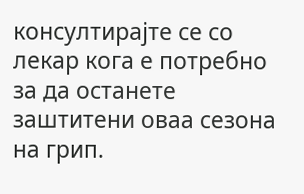консултирајте се со лекар кога е потребно за да останете заштитени оваа сезона на грип.